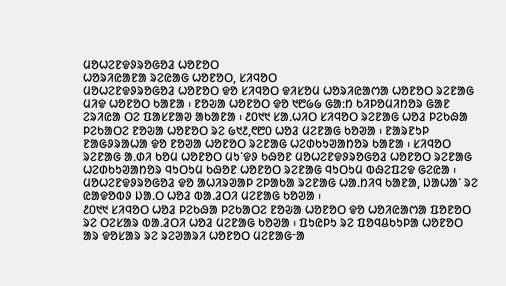ᱢᱚᱦᱮᱱᱫᱽᱨᱚᱜᱚᱲ ᱦᱚᱱᱚᱛ
ᱦᱚᱨᱤᱭᱟᱱᱟ ᱨᱮᱭᱟᱜ ᱦᱚᱱᱚᱛ, ᱥᱤᱧᱚᱛ
ᱢᱚᱦᱮᱱᱫᱽᱨᱚᱜᱚᱲ ᱦᱚᱱᱚᱛ ᱫᱚ ᱥᱤᱧᱚᱛ ᱫᱤᱥᱚᱢ ᱦᱚᱨᱤᱭᱟᱬᱟ ᱦᱚᱱᱚᱛ ᱨᱮᱱᱟᱜ ᱢᱤᱫ ᱦᱚᱱᱚᱛ ᱠᱟᱱᱟ ᱾ ᱱᱚᱶᱟ ᱦᱚᱱᱚᱛ ᱫᱚ ᱑᱘᱙᱙ ᱜᱟᱺᱴ ᱠᱤᱞᱚᱢᱤᱴᱚᱨ ᱜᱟᱱ ᱮᱨᱤᱭᱟ ᱛᱮ ᱯᱟᱥᱱᱟᱣ ᱟᱠᱟᱱᱟ ᱾ ᱒᱐᱑᱑ ᱥᱟᱹᱦᱤᱛ ᱥᱤᱧᱚᱛ ᱨᱮᱱᱟᱜ ᱦᱚᱲ ᱞᱮᱠᱷᱟ ᱞᱮᱠᱟᱛᱮ ᱱᱚᱶᱟ ᱦᱚᱱᱚᱛ ᱨᱮ ᱙᱑᱒,᱖᱘᱐ ᱦᱚᱲ ᱢᱮᱱᱟᱜ ᱠᱚᱣᱟ ᱾ ᱱᱟᱨᱱᱩᱞ ᱱᱟᱜᱽᱨᱟᱦᱟ ᱫᱚ ᱱᱚᱣᱟ ᱦᱚᱱᱚᱛ ᱨᱮᱱᱟᱜ ᱦᱮᱰᱠᱩᱣᱟᱴᱚᱨ ᱠᱟᱱᱟ ᱾ ᱥᱤᱧᱚᱛ ᱨᱮᱱᱟᱜ ᱟᱹᱰᱤ ᱠᱚᱢ ᱦᱚᱱᱚᱛ ᱢᱩᱸᱫᱽ ᱠᱷᱚᱱ ᱢᱚᱦᱮᱱᱫᱽᱨᱚᱜᱚᱲ ᱦᱚᱱᱚᱛ ᱨᱮᱱᱟᱜ ᱦᱮᱰᱠᱩᱣᱟᱴᱚᱨ ᱧᱩᱛᱩᱢ ᱠᱷᱚᱱ ᱦᱚᱱᱚᱛ ᱨᱮᱱᱟᱜ ᱧᱩᱛᱩᱢ ᱵᱷᱮᱯᱮᱫ ᱜᱮᱭᱟ ᱾
ᱢᱚᱦᱮᱱᱫᱽᱨᱚᱜᱚᱲ ᱫᱚ ᱟᱦᱤᱨᱣᱟᱞ ᱮᱞᱟᱠᱟ ᱨᱮᱱᱟᱜ ᱦᱟᱹᱴᱤᱧ ᱠᱟᱱᱟ, ᱡᱟᱦᱟᱸ ᱨᱮ ᱭᱟᱫᱚᱵᱽ ᱡᱟᱹᱛ ᱦᱚᱲ ᱵᱟᱹᱲᱛᱤ ᱢᱮᱱᱟᱜ ᱠᱚᱣᱟ ᱾
᱒᱐᱑᱑ ᱥᱤᱧᱚᱛ ᱦᱚᱲ ᱞᱮᱠᱷᱟ ᱞᱮᱠᱟᱛᱮ ᱱᱚᱶᱟ ᱦᱚᱱᱚᱛ ᱫᱚ ᱦᱚᱤᱭᱟᱬᱟ ᱯᱚᱱᱚᱛ ᱨᱮ ᱛᱮᱥᱟᱨ ᱵᱟᱹᱲᱛᱤ ᱦᱚᱲ ᱢᱮᱱᱟᱜ ᱠᱚᱣᱟ ᱾ ᱯᱩᱭᱞᱩ ᱨᱮ ᱯᱚᱧᱪᱠᱩᱞᱟ ᱦᱚᱱᱚᱛ ᱟᱨ ᱫᱚᱥᱟᱨ ᱨᱮ ᱨᱮᱣᱟᱨᱤ ᱦᱚᱱᱚᱛ ᱢᱮᱱᱟᱜᱼᱟ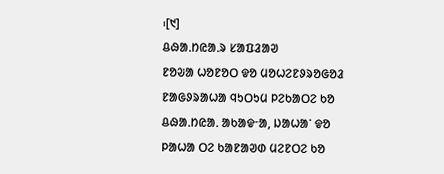᱾[᱑]
ᱪᱷᱟᱹᱴᱭᱟᱹᱨ ᱥᱟᱯᱲᱟᱣ
ᱱᱚᱶᱟ ᱦᱚᱱᱚᱛ ᱫᱚ ᱢᱚᱦᱮᱱᱽᱨᱚᱜᱚᱲ ᱱᱟᱜᱽᱨᱟᱦᱟ ᱧᱩᱛᱩᱢ ᱞᱮᱠᱟᱛᱮ ᱠᱚ ᱪᱷᱟᱹᱴᱭᱟᱹ ᱟᱠᱟᱫᱼᱟ, ᱡᱟᱦᱟᱸ ᱫᱚ ᱞᱟᱦᱟ ᱛᱮ ᱠᱟᱱᱟᱣᱰ ᱢᱮᱱᱛᱮ ᱠᱚ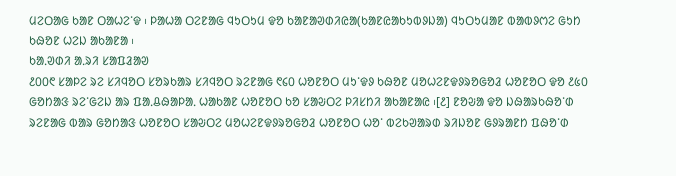ᱢᱮᱛᱟᱜ ᱠᱟᱱ ᱛᱟᱦᱮᱸᱫ ᱾ ᱞᱟᱦᱟ ᱛᱮᱱᱟᱜ ᱧᱩᱛᱩᱢ ᱫᱚ ᱠᱟᱱᱟᱣᱰᱤᱭᱟ(ᱠᱟᱱᱭᱟᱠᱩᱵᱽᱡᱟ) ᱧᱩᱛᱩᱢᱟᱱ ᱵᱟᱵᱽᱬᱮ ᱜᱩᱴ ᱠᱷᱚᱱ ᱦᱮᱡ ᱟᱠᱟᱱᱟ ᱾
ᱠᱟᱹᱣᱰᱤ ᱟᱹᱨᱤ ᱥᱟᱯᱲᱟᱣ
᱒᱐᱐᱖ ᱥᱟᱞᱮ ᱨᱮ ᱥᱤᱧᱚᱛ ᱥᱚᱨᱠᱟᱨ ᱥᱤᱧᱚᱛ ᱨᱮᱱᱟᱜ ᱖᱔᱐ ᱦᱚᱱᱚᱛ ᱢᱩᱸᱫᱽ ᱠᱷᱚᱱ ᱢᱚᱦᱮᱱᱫᱽᱨᱚᱜᱚᱲ ᱦᱚᱱᱚᱛ ᱫᱚ ᱒᱕᱐ ᱜᱚᱴᱟᱝ ᱨᱮᱸᱜᱮᱡ ᱟᱨ ᱯᱟᱹᱪᱷᱟᱞᱟᱹ ᱦᱟᱠᱟᱱ ᱦᱚᱱᱚᱛ ᱠᱚ ᱥᱟᱶᱛᱮ ᱞᱤᱥᱴᱤ ᱟᱠᱟᱱᱟᱭ ᱾[᱒] ᱱᱚᱶᱟ ᱫᱚ ᱡᱷᱟᱨᱠᱷᱚᱸᱰ ᱨᱮᱱᱟᱜ ᱵᱟᱨ ᱜᱚᱴᱟᱝ ᱦᱚᱱᱚᱛ ᱥᱟᱶᱛᱮ ᱢᱚᱦᱮᱱᱫᱽᱨᱚᱜᱚᱲ ᱦᱚᱱᱚᱛ ᱦᱚᱸ ᱵᱮᱠᱣᱟᱨᱰ ᱨᱤᱡᱚᱱ ᱜᱽᱨᱟᱱᱴ ᱯᱷᱚᱸᱰ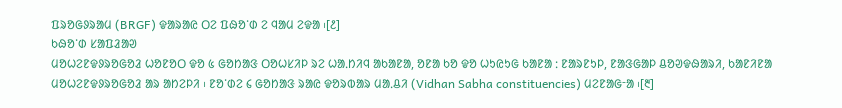ᱯᱨᱚᱜᱽᱨᱟᱢ (BRGF) ᱫᱟᱨᱟᱭ ᱛᱮ ᱯᱷᱚᱸᱰ ᱮ ᱧᱟᱢ ᱮᱫᱟ ᱾[᱒]
ᱠᱷᱚᱸᱰ ᱥᱟᱯᱲᱟᱣ
ᱢᱚᱦᱮᱱᱫᱽᱨᱚᱜᱚᱲ ᱦᱚᱱᱚᱛ ᱫᱚ ᱕ ᱜᱚᱴᱟᱝ ᱛᱚᱦᱥᱤᱞ ᱨᱮ ᱦᱟᱹᱴᱤᱧ ᱟᱠᱟᱱᱟ, ᱚᱱᱟ ᱠᱚ ᱫᱚ ᱦᱩᱭᱩᱜ ᱠᱟᱱᱟ ᱺ ᱱᱟᱨᱱᱩᱞ, ᱱᱟᱝᱜᱟᱞ ᱪᱚᱣᱫᱷᱟᱨᱤ, ᱠᱟᱱᱤᱱᱟ ᱢᱚᱦᱮᱱᱫᱽᱨᱚᱜᱚᱲ ᱟᱨ ᱟᱴᱮᱞᱤ ᱾ ᱱᱚᱸᱰᱮ ᱔ ᱜᱚᱴᱟᱝ ᱨᱟᱭ ᱫᱚᱨᱵᱟᱨ ᱢᱟᱹᱪᱤ (Vidhan Sabha constituencies) ᱢᱮᱱᱟᱜᱼᱟ ᱾[᱓]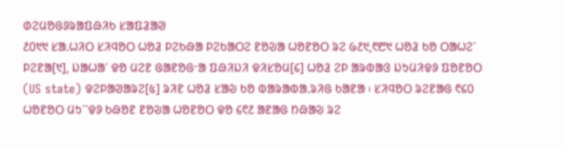ᱰᱮᱢᱚᱜᱽᱨᱟᱯᱷᱤᱠ ᱥᱟᱯᱲᱟᱣ
᱒᱐᱑᱑ ᱥᱟᱹᱦᱤᱛ ᱥᱤᱧᱚᱛ ᱦᱚᱲ ᱞᱮᱠᱷᱟ ᱞᱮᱠᱟᱛᱮ ᱱᱚᱶᱟ ᱦᱚᱱᱚᱛ ᱨᱮ ᱙᱒᱑,᱖᱘᱑ ᱦᱚᱲ ᱠᱚ ᱛᱟᱦᱮᱸ ᱞᱮᱱᱟ[᱑], ᱡᱟᱦᱟᱸ ᱫᱚ ᱢᱮᱱ ᱜᱟᱱᱚᱜᱼᱟ ᱯᱷᱤᱡᱤ ᱫᱤᱥᱚᱢ[᱔] ᱦᱚᱲ ᱮᱞ ᱟᱨᱵᱟᱝ ᱡᱩᱢᱤᱫᱽ ᱯᱚᱱᱚᱛ (US state) ᱫᱮᱞᱟᱣᱟᱨᱮ[᱕] ᱨᱤᱱ ᱦᱚᱲ ᱥᱟᱶ ᱠᱚ ᱵᱟᱨᱟᱵᱟᱹᱨᱤᱜ ᱠᱟᱱᱟ ᱾ ᱥᱤᱧᱚᱛ ᱨᱮᱱᱟᱜ ᱖᱔᱐ ᱦᱚᱱᱚᱛ ᱢᱩᱸᱸᱫᱽ ᱠᱷᱚᱱ ᱱᱚᱶᱟ ᱦᱚᱱᱚᱛ ᱫᱚ ᱔᱖᱒ ᱟᱱᱟᱜ ᱴᱷᱟᱶ ᱨᱮ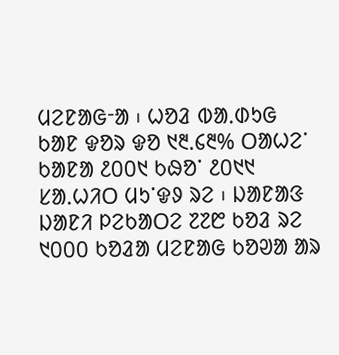ᱢᱮᱱᱟᱜᱼᱟ ᱾ ᱦᱚᱲ ᱵᱟᱹᱰᱩᱜ ᱠᱟᱱ ᱫᱚᱨ ᱫᱚ ᱑᱓ᱹ᱔᱓% ᱛᱟᱦᱮᱸ ᱠᱟᱱᱟ ᱒᱐᱐᱑ ᱠᱷᱚᱸ ᱒᱐᱑᱑ ᱥᱟᱹᱦᱤᱛ ᱢᱩᱸᱫᱽ ᱨᱮ ᱾ ᱡᱟᱱᱟᱝ ᱡᱟᱱᱤ ᱞᱮᱠᱟᱛᱮ ᱗᱗᱘ ᱠᱚᱲ ᱨᱮ ᱑᱐᱐᱐ ᱠᱚᱲᱟ ᱢᱮᱱᱟᱜ ᱠᱚᱣᱟ ᱟᱨ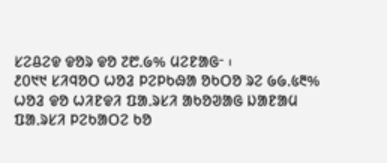ᱥᱮᱪᱮᱫ ᱫᱚᱨ ᱫᱚ ᱗᱘ᱹ᱙% ᱢᱮᱱᱟᱜᱼ ᱾
᱒᱐᱑᱑ ᱥᱤᱧᱚᱛ ᱦᱚᱲ ᱞᱮᱞᱠᱷᱟ ᱚᱠᱛᱚ ᱨᱮ ᱙᱙ᱹ᱕᱓% ᱦᱚᱲ ᱫᱚ ᱦᱤᱱᱫᱤ ᱯᱟᱹᱨᱥᱤ ᱟᱠᱚᱣᱟᱜ ᱡᱟᱱᱟᱢ ᱯᱟᱹᱨᱥᱤ ᱞᱮᱠᱟᱛᱮ ᱠᱚ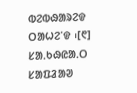ᱵᱮᱵᱷᱟᱨᱮᱫ ᱛᱟᱦᱮᱸᱫ ᱾[᱖]
ᱥᱟᱹᱠᱷᱭᱟᱹᱛ ᱥᱟᱯᱲᱟᱣ